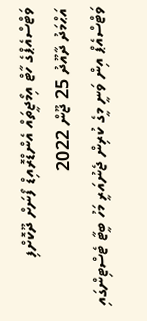ވަޓްސްއެޕްގެ ހާޓް އިމޯޖީތައް އެންޑްރޮއިޑް ފޯނަށް ދޫކޮށްފި
އަޙްމަދު ދާއޫދު 25 ޖޫން 2022
ވަޓްސްއެޕް އިން ވަނީ މީގެ ކުރިން ޖެނުއަރީ މަހު ބީޓާ ޓެސްޓިންގައި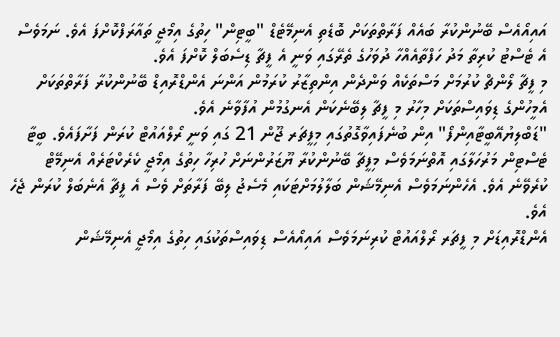އައިއޯއެސް ބޭނުންކުރާ ބައެއް ފަރާތްތަކަށް ބޮޑެތި އެނިމޭޓެޑް "ބީޓިން" ހިތުގެ އިމޯޖީ ތައާރަފްކޮށްފަ އެވެ. ނަމަވެސް އެ ޓެސްޓު ކުރިތާ މަދު ހަފްތާއެއްހާ ދުވަހުގެ ތެރޭގައި ވަނީ އެ ފީޗާ ޑިސެބަލް ކޮށްފަ އެވެ.
މި ފީޗާ ލޯންޗް ކުރުމަށް މަސްތަކެއް ވަންދެން އިންތިޒާރު ކުރަމުން އަންނަ އެންޑްރޮއިޑް ބޭނުންކުރާ ފަރާތްތަކަށް އެމީހުންގެ ޑިވައިސްތަކަށް މިހާރު މި ފީޗާ ލިބޭނެކަން އެނގުމުން އުފާވާނެ އެވެ.
"ޑަބްލިޔުއޭބީޓާއިންފޯ" އިން ބުނެފައިވާގޮތުގައި މިފީޗަރ ޖޫން 21 ގައި ވަނީ ރޯލްއައުޓް ކުރަން ފަށާފައެވެ. ބީޓާ ޓެސްޓިން މަރުހަލާގައި އޮތްނަމަވެސް މިފީޗާ ބޭނުންކުރާ ޔޫޒަރުންނަށް ހުރިހާ ހިތުގެ އިމޯޖީ ކެރެކްޓަރެއް އެނިމޭޓް ކުރެވޭނެ އެވެ. އެހެންނަމަވެސް އެނިމޭޝަން ބަލާލުމަށްޓަކައި މެސެޖު ލިބޭ ފަރާތަށް ވެސް އެ ފީޗާ އެނެބަލް ކުރަން ޖެހެ އެވެ.
އެންޑްރޮއިޑަށް މި ފީޗަރ ރޯލްއައުޓް ކުރިނަމަވެސް އައިއޯއެސް ޑިވައިސްތަކުގައި ހިތުގެ އިމޯޖީ އެނިމޭޝަން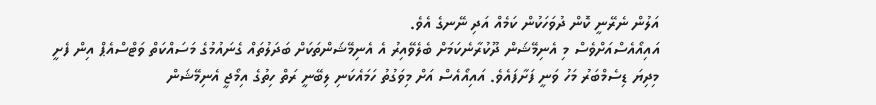އަލުން ނެރޭނީ ކޮން ދުވަހަކުން ކަމެއް އަދި ނޭނގެ އެވެ.
އައިއޯއެސްއަށްވެސް މި އެނިމޭޝަން ދޫކުރާނެކަމަށް ބެލެވޭއިރު އެ އެނިމޭޝަންތަކަށް ބަދަލުތައް ގެނައުމުގެ މަސައްކަތް ވަޓްސްއެޕް އިން ފެށީ މިދިޔަ ޑިސެމްބަރު މަހު ވަނީ ފަށާފައެވެ. އައިއޯއެސް އަށް މިވަގުތު ހަމައެކަނި ލިބޭނީ ރަތް ހިތުގެ އިމޯޖީ އެނިމޭޝަން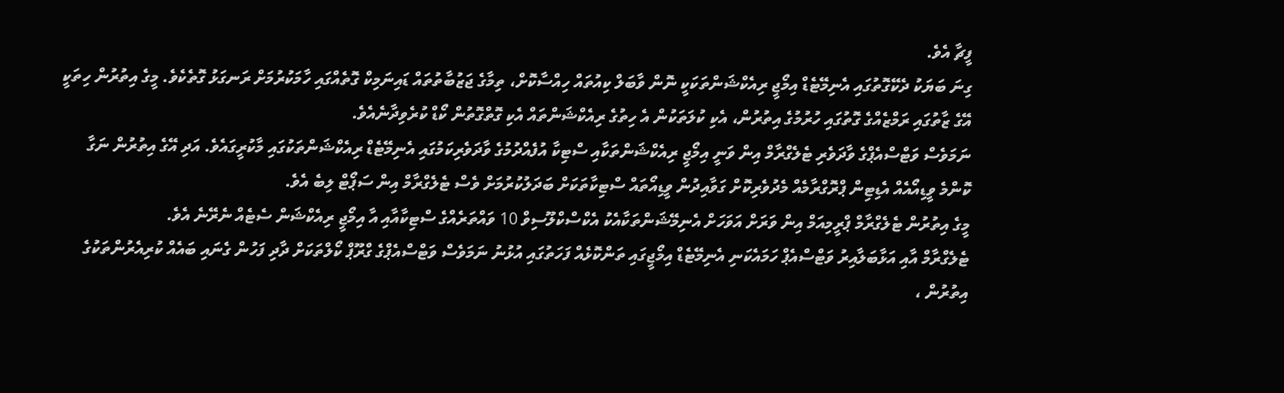ފީޗާ އެވެ.
ގިނަ ބަޔަކު ދެކޭގޮތުގައި އެނިމޭޓެޑް އިމޯޖީ ރިއެކްޝަންތަކަކީ ނޮން ވާބަލް ކިއުތައް ހިއްސާކޮށް، ތިމާގެ ޖަޒުބާތުތައް ޑައިނަމިކް ގޮތެއްގައި ހާމަކުރުމަށް ރަނގަޅު ގޮތެކެވެ. މީގެ އިތުރުން ހިތަކީ އޭގެ ޒާތުގައި ރަމްޒެއްގެ ގޮތުގައި ހުރުމުގެ އިތުރުން، އެކި ކުލަތަކުން އެ ހިތުގެ ރިއެކްޝަންތައް އެކި ގޮތްގޮތުން ކޯޑް ކުރެވިދާނެއެވެ.
ނަމަވެސް ވަޓްސްއެޕްގެ ވާދަވެރި ޓެލެގްރާމް އިން ވަނީ އިމޯޖީ ރިއެކްޝަންތަކާއި ސްޓިކާ އުފެއްދުމުގެ ވާދަވެރިކަމުގައި އެނިމޭޓެޑް ރިއެކްޝަންތަކުގައި މާކުރީގައެވެ. އަދި އޭގެ އިތުރުން ނަގާ ކޮންމެ ވީޑިއޯއެއް އެޑިޓިން ޕްރޮގްރާމެއް މެދުވެރިކޮށް ގަވާއިދުން ވީޑިއޯތައް ސްޓިކާތަކަށް ބަދަލުކުރުމަށް ވެސް ޓެލެގްރާމް އިން ސަޕޯޓް ލިބެ އެވެ.
މީގެ އިތުރުން ޓެލެގްރާމް ޕްރީމިއަމް އިން ވަރަށް އަވަހަށް އެނިމޭޝަންތަކާއެކު އެކްސްކްލޫސިވް 10 ވައްތަރެއްގެ ސްޓިކާއާއި އާ އިމޯޖީ ރިއެކްޝަން ސެޓެއް ނެރޭނެ އެވެ.
ޓެލެގްރާމް އާއި އަޅާބަލާއިރު ވަޓްސްއެޕް ހަމައެކަނި އެނިމޭޓެޑް އިމޯޖީގައި ތަންކޮޅެއް ފަހަތުގައި އުޅުނު ނަމަވެސް ވަޓްސްއެޕްގެ ގްރޫޕް ކޯލްތަކަށް ދާދި ފަހުން ގެނައި ބައެއް ކުރިއެރުންތަކުގެ އިތުރުން ،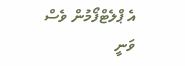އެ ޕްލެޓްފޯމުން ވެސް ވަނީ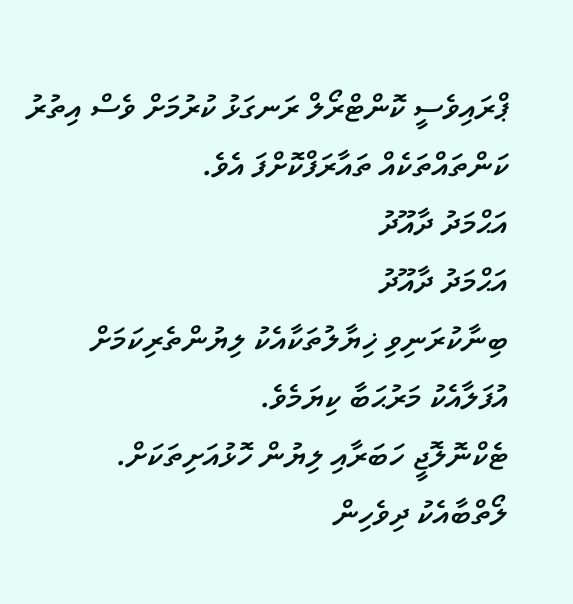ޕްރައިވެސީ ކޮންޓްރޯލް ރަނގަޅު ކުރުމަށް ވެސް އިތުރު ކަންތައްތަކެއް ތައާރަފްކޮށްފަ އެވެ.
އަޙްމަދު ދާއޫދު
އަޙްމަދު ދާއޫދު
ބިނާކުރަނިވި ޚިޔާލުތަކާއެކު ލިޔުންތެރިކަމަށް އުފަލާއެކު މަރުޙަބާ ކިޔަމެވެ.
ޓެކްނޮލޮޖީ ހަބަރާއި ލިޔުން ހޮޅުއަށިތަކަށް.
ލޯތްބާއެކު ދިވެހިން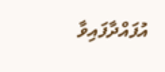އުފައްދާފައިވާ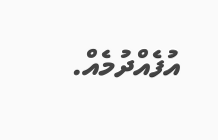އުފެއްދުމެއް.